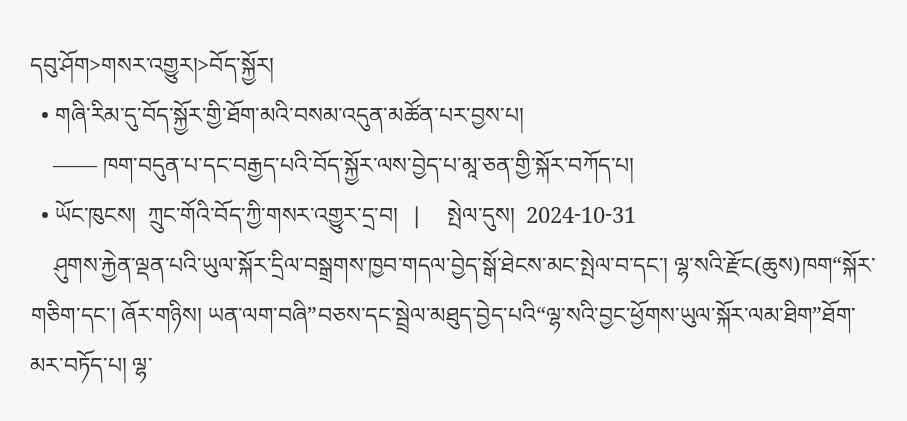དབུ་ཤོག>གསར་འགྱུར།>བོད་སྐྱོར།
  • གཞི་རིམ་དུ་བོད་སྐྱོར་གྱི་ཐོག་མའི་བསམ་འདུན་མཚོན་པར་བྱས་པ།
    —— ཁག་བདུན་པ་དང་བརྒྱད་པའི་བོད་སྐྱོར་ལས་བྱེད་པ་མཱ་ཅན་གྱི་སྐོར་བཀོད་པ།
  • ཡོང་ཁུངས།  ཀྲུང་གོའི་བོད་ཀྱི་གསར་འགྱུར་དྲ་བ།   |     སྤེལ་དུས།  2024-10-31
    ཤུགས་རྐྱེན་ལྡན་པའི་ཡུལ་སྐོར་དྲིལ་བསྒྲགས་ཁྱབ་གདལ་བྱེད་སྒོ་ཐེངས་མང་སྤེལ་བ་དང་། ལྷ་སའི་རྫོང(ཆུས)ཁག“སྐོར་གཅིག་དང་། ཞོར་གཉིས། ཡན་ལག་བཞི”བཅས་དང་སྦྲེལ་མཐུད་བྱེད་པའི“ལྷ་སའི་བྱང་ཕྱོགས་ཡུལ་སྐོར་ལམ་ཐིག”ཐོག་མར་བཏོད་པ། ལྷ་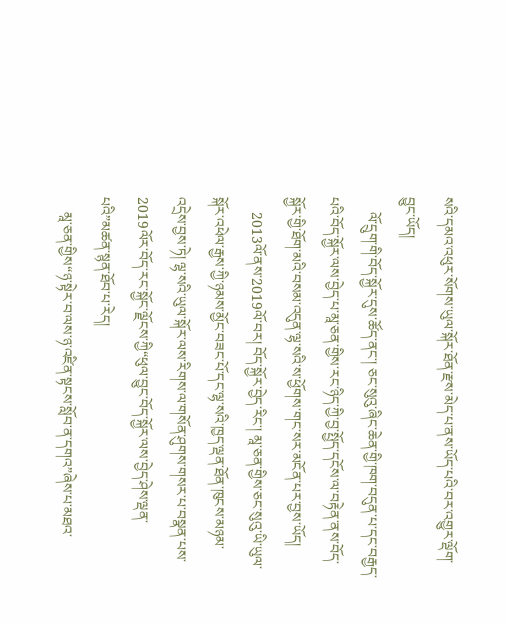སའི་དམའ་འཕུར་སོགས་ཡུལ་སྐོར་ཐོན་རྫས་མེད་པ་ནས་ཡོད་པའི་བར་འགྱུར་ལྡོག་བྱུང་ཡོད།
    ལོ་དྲུག་གི་བོད་སྐྱོར་དུས་ཚོད་ནང་། ཅང་སུའུ་ཞིང་ཆེན་གྱི་ཁག་བདུན་པ་དང་བརྒྱད་པའི་བོད་སྐྱོར་ལས་བྱེད་པ་མཱ་ཅན་གྱིས་རང་ཉིད་ཀྱི་བྱ་སྤྱོད་དངོས་ལ་བརྟེན་ནས་བོད་སྐྱོར་གྱི་ཐོག་མའི་བསམ་འདུན་ལྷ་སའི་ས་ཕྱོགས་གང་སར་མངོན་པར་བྱས་ཡོད།
    2013ལོ་ནས་2019ལོ་བར། བོད་སྐྱོར་བྱེད་རིང་། མཱ་ཅན་གྱིས་ཅང་སུའུ་ཡི་ཡུལ་སྐོར་འཕེལ་རྒྱས་ཀྱི་ཉམས་མྱོང་བཟང་པོ་དང་ལྷ་སའི་ཁྱད་ལྡན་ཐོན་ཁུངས་མཉམ་འདྲེས་བྱས་ཏེ། ལྷ་སའི་ཡུལ་སྐོར་ལས་རིགས་ལ་གསོན་ཤུགས་གསར་པ་བསྣན་པས་2019ལོར་བོད་རང་སྐྱོང་ལྗོངས་ཀྱི“ཕུལ་བྱུང་བོད་སྐྱོར་ལས་བྱེད་ཤེས་ལྡན་པའི”མཚན་སྙན་ཐོབ་པ་རེད།
    མཱ་ཅན་གྱིས“ཉ་སྟེར་བ་ལས་ཉ་འཛིན་སྟངས་སློབ་ན་དགའ”ཞེས་པ་མཐའ་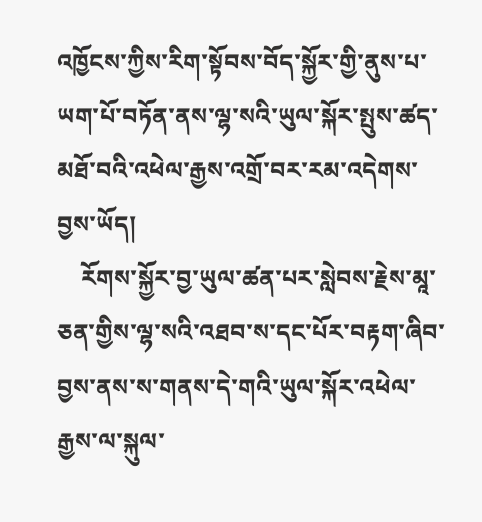འཁྱོངས་ཀྱིས་རིག་སྟོབས་བོད་སྐྱོར་གྱི་ནུས་པ་ཡག་པོ་བཏོན་ནས་ལྷ་སའི་ཡུལ་སྐོར་སྤུས་ཚད་མཐོ་བའི་འཕེལ་རྒྱས་འགྲོ་བར་རམ་འདེགས་བྱས་ཡོད།
    རོགས་སྐྱོར་བྱ་ཡུལ་ཚན་པར་སླེབས་རྗེས་མཱ་ཅན་གྱིས་ལྷ་སའི་འཐབ་ས་དང་པོར་བརྟག་ཞིབ་བྱས་ནས་ས་གནས་དེ་གའི་ཡུལ་སྐོར་འཕེལ་རྒྱས་ལ་སྐུལ་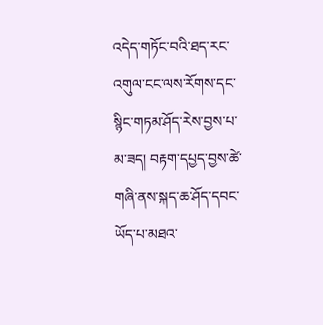འདེད་གཏོང་བའི་ཐད་རང་འགུལ་ངང་ལས་རོགས་དང་སྙིང་གཏམ་ཤོད་རེས་བྱས་པ་མ་ཟད། བརྟག་དཔྱད་བྱས་ཚེ་གཞི་ནས་སྐད་ཆ་ཤོད་དབང་ཡོད་པ་མཐའ་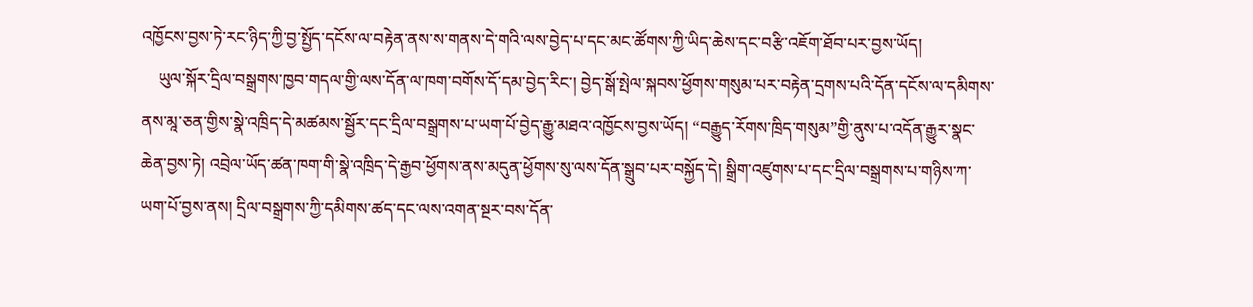འཁྱོངས་བྱས་ཏེ་རང་ཉིད་ཀྱི་བྱ་སྤྱོད་དངོས་ལ་བརྟེན་ནས་ས་གནས་དེ་གའི་ལས་བྱེད་པ་དང་མང་ཚོགས་ཀྱི་ཡིད་ཆེས་དང་བརྩི་འཇོག་ཐོབ་པར་བྱས་ཡོད།
    ཡུལ་སྐོར་དྲིལ་བསྒྲགས་ཁྱབ་གདལ་གྱི་ལས་དོན་ལ་ཁག་བགོས་དོ་དམ་བྱེད་རིང་། བྱེད་སྒོ་སྤེལ་སྐབས་ཕྱོགས་གསུམ་པར་བརྟེན་དྲགས་པའི་དོན་དངོས་ལ་དམིགས་ནས་མཱ་ཅན་གྱིས་སྣེ་འཁྲིད་དེ་མཚམས་སྦྱོར་དང་དྲིལ་བསྒྲགས་པ་ཡག་པོ་བྱེད་རྒྱུ་མཐའ་འཁྱོངས་བྱས་ཡོད། “བརྒྱུད་རོགས་ཁྲིད་གསུམ”གྱི་ནུས་པ་འདོན་རྒྱུར་སྣང་ཆེན་བྱས་ཏེ། འབྲེལ་ཡོད་ཚན་ཁག་གི་སྣེ་འཁྲིད་དེ་རྒྱབ་ཕྱོགས་ནས་མདུན་ཕྱོགས་སུ་ལས་དོན་སྒྲུབ་པར་བསྐྱོད་དེ། སྒྲིག་འཛུགས་པ་དང་དྲིལ་བསྒྲགས་པ་གཉིས་ཀ་ཡག་པོ་བྱས་ནས། དྲིལ་བསྒྲགས་ཀྱི་དམིགས་ཚད་དང་ལས་འགན་སྔར་བས་དོན་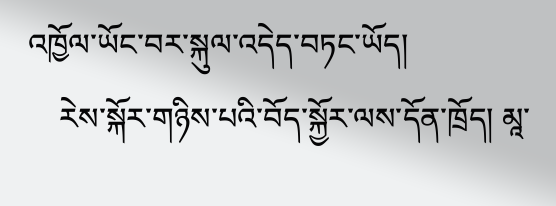འཁྱོལ་ཡོང་བར་སྐུལ་འདེད་བཏང་ཡོད།
    རེས་སྐོར་གཉིས་པའི་བོད་སྐྱོར་ལས་དོན་ཁྲོད། མཱ་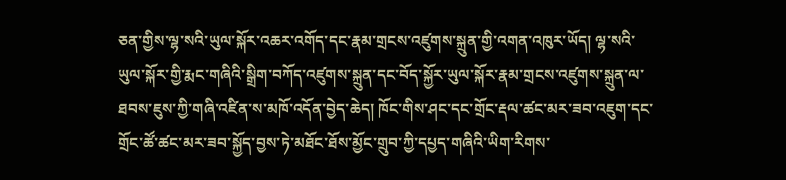ཅན་གྱིས་ལྷ་སའི་ཡུལ་སྐོར་འཆར་འགོད་དང་རྣམ་གྲངས་འཛུགས་སྐྲུན་གྱི་འགན་འཁུར་ཡོད། ལྷ་སའི་ཡུལ་སྐོར་གྱི་རྨང་གཞིའི་སྒྲིག་བཀོད་འཛུགས་སྐྲུན་དང་བོད་སྐྱོར་ཡུལ་སྐོར་རྣམ་གྲངས་འཛུགས་སྐྲུན་ལ་ཐབས་ཇུས་ཀྱི་གཞི་འཛིན་ས་མཁོ་འདོན་བྱེད་ཆེད། ཁོང་གིས་ཤང་དང་གྲོང་རྡལ་ཚང་མར་ཟབ་འཇུག་དང་གྲོང་ཚོ་ཚང་མར་ཟབ་སྐྱོད་བྱས་ཏེ་མཐོང་ཐོས་མྱོང་གྲུབ་ཀྱི་དཔྱད་གཞིའི་ཡིག་རིགས་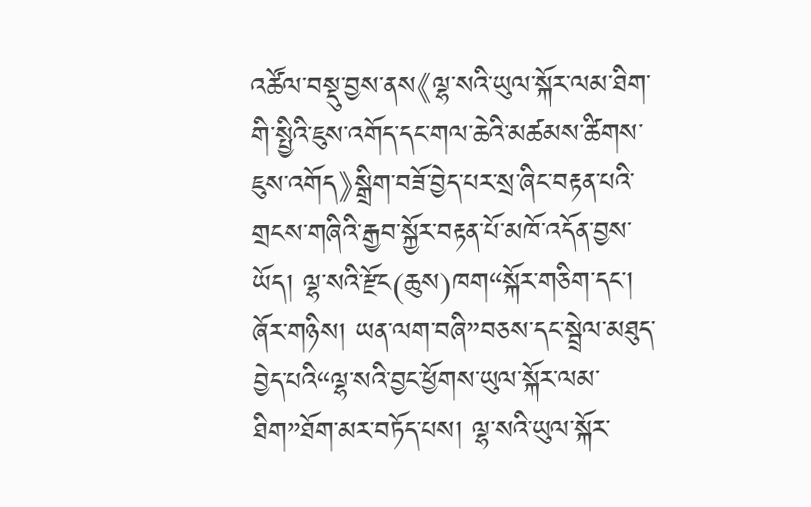འཚོལ་བསྡུ་བྱས་ནས《ལྷ་སའི་ཡུལ་སྐོར་ལམ་ཐིག་གི་སྤྱིའི་ཇུས་འགོད་དང་གལ་ཆེའི་མཚམས་ཚིགས་ཇུས་འགོད》སྒྲིག་བཟོ་བྱེད་པར་སྲ་ཞིང་བརྟན་པའི་གྲངས་གཞིའི་རྒྱབ་སྐྱོར་བརྟན་པོ་མཁོ་འདོན་བྱས་ཡོད། ལྷ་སའི་རྫོང(ཆུས)ཁག“སྐོར་གཅིག་དང་། ཞོར་གཉིས། ཡན་ལག་བཞི”བཅས་དང་སྦྲེལ་མཐུད་བྱེད་པའི“ལྷ་སའི་བྱང་ཕྱོགས་ཡུལ་སྐོར་ལམ་ཐིག”ཐོག་མར་བཏོད་པས། ལྷ་སའི་ཡུལ་སྐོར་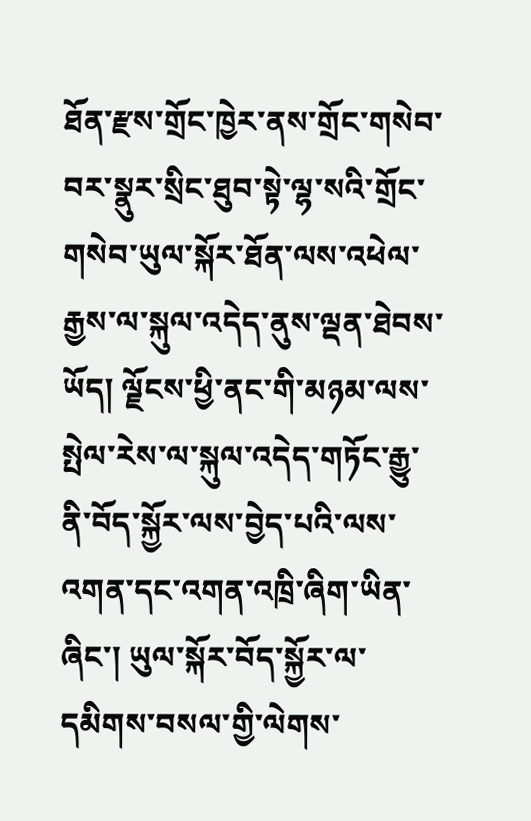ཐོན་རྫས་གྲོང་ཁྱེར་ནས་གྲོང་གསེབ་བར་སྣུར་སྲིང་ཐུབ་སྟེ་ལྷ་སའི་གྲོང་གསེབ་ཡུལ་སྐོར་ཐོན་ལས་འཕེལ་རྒྱས་ལ་སྐུལ་འདེད་ནུས་ལྡན་ཐེབས་ཡོད། ལྗོངས་ཕྱི་ནང་གི་མཉམ་ལས་སྤེལ་རེས་ལ་སྐུལ་འདེད་གཏོང་རྒྱུ་ནི་བོད་སྐྱོར་ལས་བྱེད་པའི་ལས་འགན་དང་འགན་འཁྲི་ཞིག་ཡིན་ཞིང་། ཡུལ་སྐོར་བོད་སྐྱོར་ལ་དམིགས་བསལ་གྱི་ལེགས་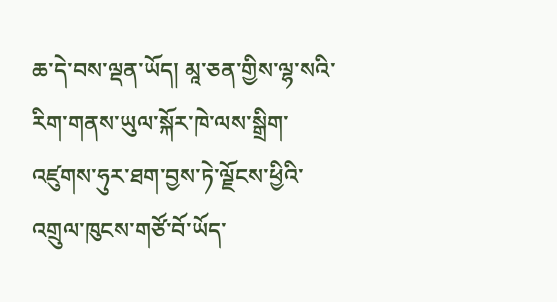ཆ་དེ་བས་ལྡན་ཡོད། མཱ་ཅན་གྱིས་ལྷ་སའི་རིག་གནས་ཡུལ་སྐོར་ཁེ་ལས་སྒྲིག་འཛུགས་ཧུར་ཐག་བྱས་ཏེ་ལྗོངས་ཕྱིའི་འགྲུལ་ཁུངས་གཙོ་བོ་ཡོད་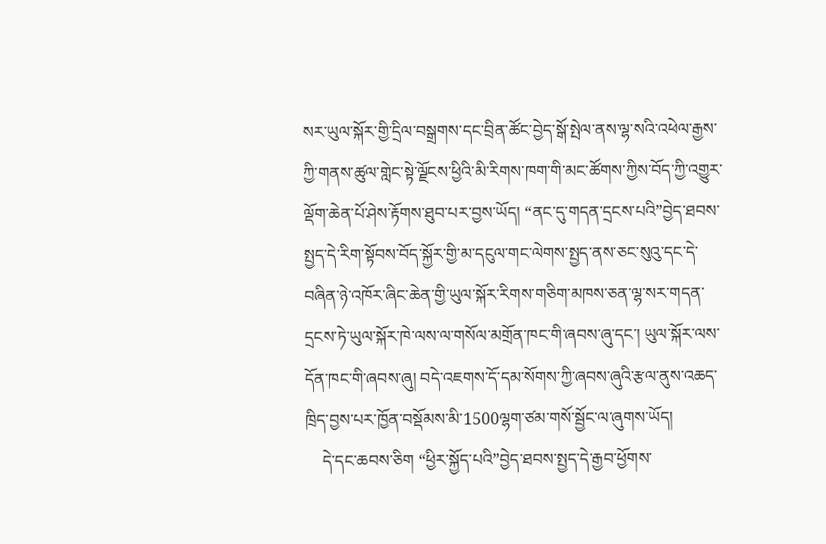སར་ཡུལ་སྐོར་གྱི་དྲིལ་བསྒྲགས་དང་བྲིན་ཚོང་བྱེད་སྒོ་སྤེལ་ནས་ལྷ་སའི་འཕེལ་རྒྱས་ཀྱི་གནས་ཚུལ་གླེང་སྟེ་ལྗོངས་ཕྱིའི་མི་རིགས་ཁག་གི་མང་ཚོགས་ཀྱིས་བོད་ཀྱི་འགྱུར་ལྡོག་ཆེན་པོ་ཤེས་རྟོགས་ཐུབ་པར་བྱས་ཡོད། “ནང་དུ་གདན་དྲངས་པའི”བྱེད་ཐབས་སྤྱད་དེ་རིག་སྟོབས་བོད་སྐྱོར་གྱི་མ་དངུལ་གང་ལེགས་སྤྱད་ནས་ཅང་སུའུ་དང་དེ་བཞིན་ཉེ་འཁོར་ཞིང་ཆེན་གྱི་ཡུལ་སྐོར་རིགས་གཅིག་མཁས་ཅན་ལྷ་སར་གདན་དྲངས་ཏེ་ཡུལ་སྐོར་ཁེ་ལས་ལ་གསོལ་མགྲོན་ཁང་གི་ཞབས་ཞུ་དང་། ཡུལ་སྐོར་ལས་དོན་ཁང་གི་ཞབས་ཞུ། བདེ་འཇགས་དོ་དམ་སོགས་ཀྱི་ཞབས་ཞུའི་རྩལ་ནུས་འཆད་ཁྲིད་བྱས་པར་ཁྱོན་བསྡོམས་མི་1500ལྷག་ཙམ་གསོ་སྦྱོང་ལ་ཞུགས་ཡོད།
    དེ་དང་ཆབས་ཅིག “ཕྱིར་སྐྱོད་པའི”བྱེད་ཐབས་སྤྱད་དེ་རྒྱབ་ཕྱོགས་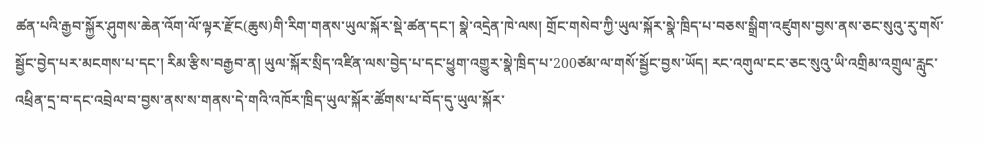ཚན་པའི་རྒྱབ་སྐྱོར་ཤུགས་ཆེན་འོག་ལོ་ལྟར་རྫོང(ཆུས)གི་རིག་གནས་ཡུལ་སྐོར་སྡེ་ཚན་དང་། སྣེ་འདྲེན་ཁེ་ལས། གྲོང་གསེབ་ཀྱི་ཡུལ་སྐོར་སྣེ་ཁྲིད་པ་བཅས་སྒྲིག་འཛུགས་བྱས་ནས་ཅང་སུའུ་རུ་གསོ་སྦྱོང་བྱེད་པར་མངགས་པ་དང་། རིམ་རྩིས་བརྒྱབ་ན། ཡུལ་སྐོར་སྲིད་འཛིན་ལས་བྱེད་པ་དང་ཕྱུག་འགྱུར་སྣེ་ཁྲིད་པ་200ཙམ་ལ་གསོ་སྦྱོང་བྱས་ཡོད། རང་འགུལ་ངང་ཅང་སུའུ་ཡི་འགྲིམ་འགྲུལ་རླུང་འཕྲིན་དྲ་བ་དང་འབྲེལ་བ་བྱས་ནས་ས་གནས་དེ་གའི་འཁོར་ཁྲིད་ཡུལ་སྐོར་ཚོགས་པ་བོད་དུ་ཡུལ་སྐོར་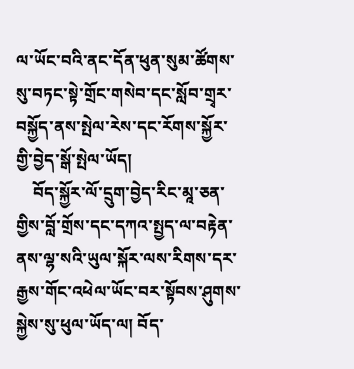ལ་ཡོང་བའི་ནང་དོན་ཕུན་སུམ་ཚོགས་སུ་བཏང་སྟེ་གྲོང་གསེབ་དང་སློབ་གྲྭར་བསྐྱོད་ནས་སྤེལ་རེས་དང་རོགས་སྐྱོར་གྱི་བྱེད་སྒོ་སྤེལ་ཡོད།
    བོད་སྐྱོར་ལོ་དྲུག་བྱེད་རིང་མཱ་ཅན་གྱིས་བློ་གྲོས་དང་དཀའ་སྤྱད་ལ་བརྟེན་ནས་ལྷ་སའི་ཡུལ་སྐོར་ལས་རིགས་དར་རྒྱས་གོང་འཕེལ་ཡོང་བར་སྟོབས་ཤུགས་སྐྱེས་སུ་ཕུལ་ཡོད་ལ། བོད་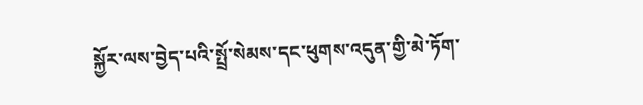སྐྱོར་ལས་བྱེད་པའི་སྤྲོ་སེམས་དང་ཕུགས་འདུན་གྱི་མེ་ཏོག་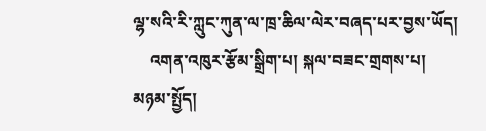ལྷ་སའི་རི་ཀླུང་ཀུན་ལ་ཁྲ་ཆིལ་ལེར་བཞད་པར་བྱས་ཡོད།
    འགན་འཁུར་རྩོམ་སྒྲིག་པ། སྐལ་བཟང་གྲགས་པ།
མཉམ་སྤྱོད།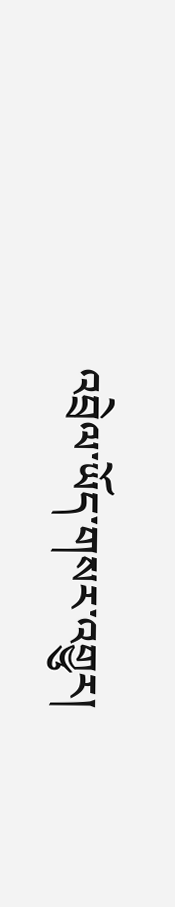འབྲེལ་ཡོད་གསར་འགྱུར།